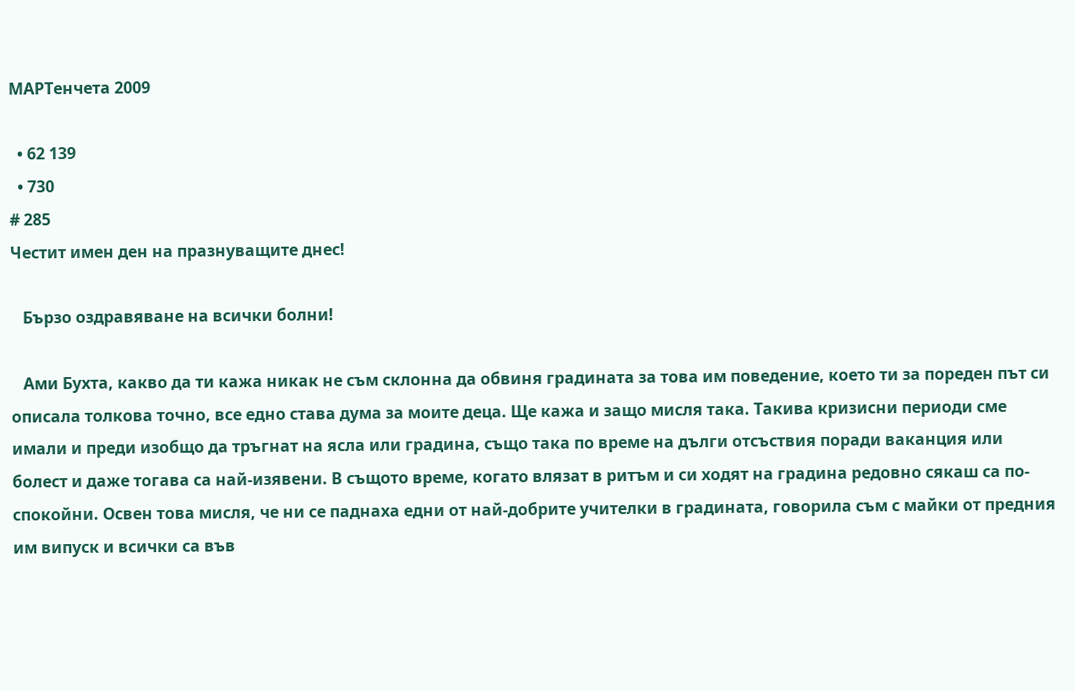МАРТенчета 2009

  • 62 139
  • 730
# 285
Честит имен ден на празнуващите днес!

   Бързо оздравяване на всички болни!

   Ами Бухта, какво да ти кажа никак не съм склонна да обвиня градината за това им поведение, което ти за пореден път си описала толкова точно, все едно става дума за моите деца. Ще кажа и защо мисля така. Такива кризисни периоди сме имали и преди изобщо да тръгнат на ясла или градина, също така по време на дълги отсъствия поради ваканция или болест и даже тогава са най-изявени. В същото време, когато влязат в ритъм и си ходят на градина редовно сякаш са по-спокойни. Освен това мисля, че ни се паднаха едни от най-добрите учителки в градината, говорила съм с майки от предния им випуск и всички са във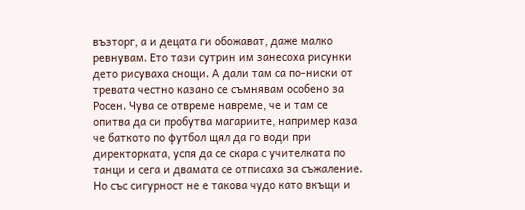възторг, а и децата ги обожават, даже малко ревнувам. Ето тази сутрин им занесоха рисунки дето рисуваха снощи. А дали там са по-ниски от тревата честно казано се съмнявам особено за Росен. Чува се отвреме навреме, че и там се опитва да си пробутва магариите, например каза че баткото по футбол щял да го води при директорката, успя да се скара с учителката по танци и сега и двамата се отписаха за съжаление. Но със сигурност не е такова чудо като вкъщи и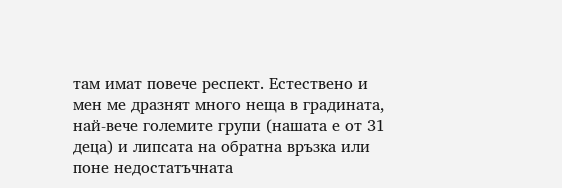там имат повече респект. Естествено и мен ме дразнят много неща в градината, най-вече големите групи (нашата е от 31 деца) и липсата на обратна връзка или поне недостатъчната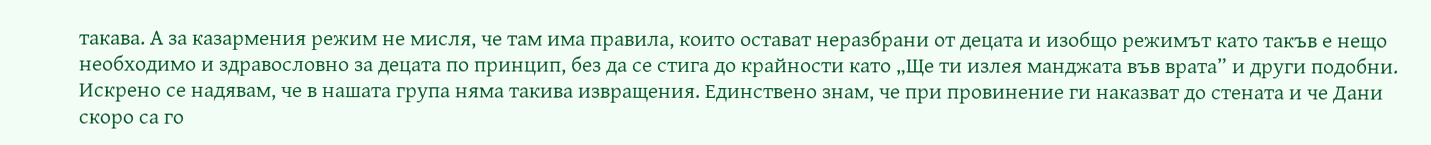такава. А за казармения режим не мисля, че там има правила, които остават неразбрани от децата и изобщо режимът като такъв е нещо необходимо и здравословно за децата по принцип, без да се стига до крайности като „Ще ти излея манджата във врата” и други подобни. Искрено се надявам, че в нашата група няма такива извращения. Единствено знам, че при провинение ги наказват до стената и че Дани скоро са го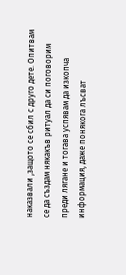наказвали ,защото се сбил с друго дете. Опитвам се да създам някакъв ритуал да си поговорим преди лягане и тогава успявам да изкопча информация, даже понякога лъсват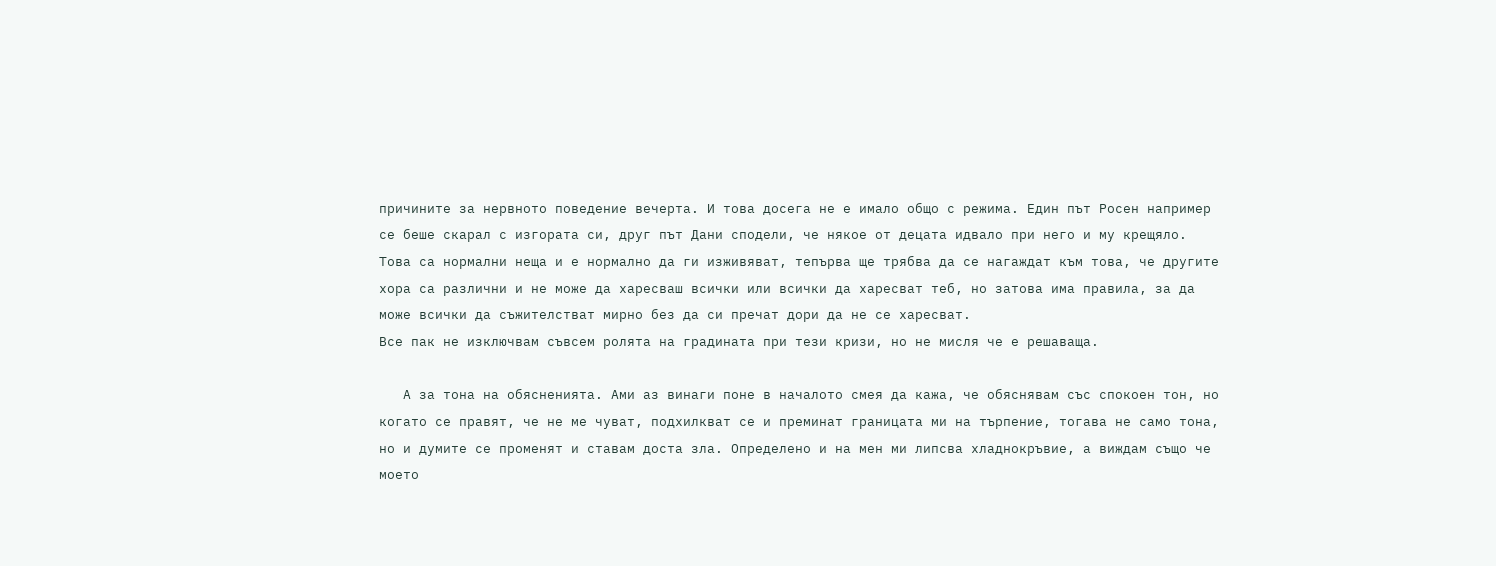причините за нервното поведение вечерта. И това досега не е имало общо с режима. Един път Росен например се беше скарал с изгората си, друг път Дани сподели, че някое от децата идвало при него и му крещяло.  Това са нормални неща и е нормално да ги изживяват, тепърва ще трябва да се нагаждат към това, че другите хора са различни и не може да харесваш всички или всички да харесват теб, но затова има правила, за да може всички да съжителстват мирно без да си пречат дори да не се харесват.
Все пак не изключвам съвсем ролята на градината при тези кризи, но не мисля че е решаваща.

   А за тона на обясненията. Ами аз винаги поне в началото смея да кажа, че обяснявам със спокоен тон, но когато се правят, че не ме чуват, подхилкват се и преминат границата ми на търпение, тогава не само тона, но и думите се променят и ставам доста зла. Определено и на мен ми липсва хладнокръвие, а виждам също че моето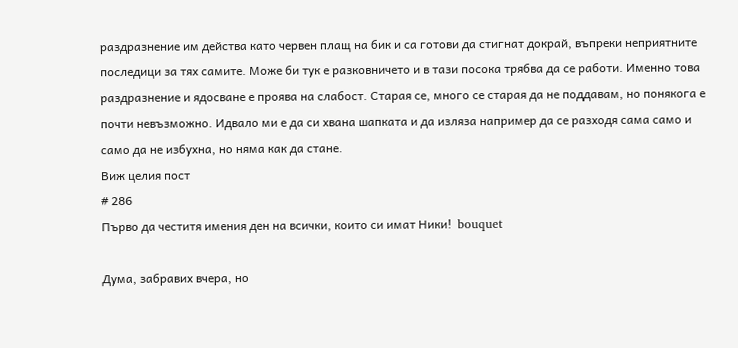раздразнение им действа като червен плащ на бик и са готови да стигнат докрай, въпреки неприятните последици за тях самите. Може би тук е разковничето и в тази посока трябва да се работи. Именно това раздразнение и ядосване е проява на слабост. Старая се, много се старая да не поддавам, но понякога е почти невъзможно. Идвало ми е да си хвана шапката и да изляза например да се разходя сама само и само да не избухна, но няма как да стане.
Виж целия пост
# 286
Първо да честитя имения ден на всички, които си имат Ники!  bouquet

Дума, забравих вчера, но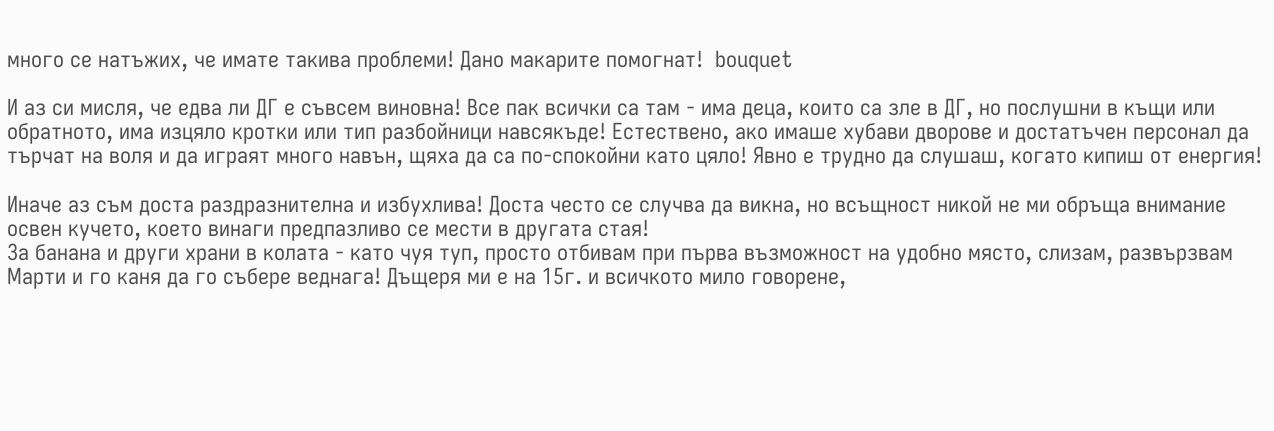много се натъжих, че имате такива проблеми! Дано макарите помогнат!  bouquet

И аз си мисля, че едва ли ДГ е съвсем виновна! Все пак всички са там - има деца, които са зле в ДГ, но послушни в къщи или обратното, има изцяло кротки или тип разбойници навсякъде! Естествено, ако имаше хубави дворове и достатъчен персонал да търчат на воля и да играят много навън, щяха да са по-спокойни като цяло! Явно е трудно да слушаш, когато кипиш от енергия!

Иначе аз съм доста раздразнителна и избухлива! Доста често се случва да викна, но всъщност никой не ми обръща внимание освен кучето, което винаги предпазливо се мести в другата стая!
За банана и други храни в колата - като чуя туп, просто отбивам при първа възможност на удобно място, слизам, развързвам Марти и го каня да го събере веднага! Дъщеря ми е на 15г. и всичкото мило говорене,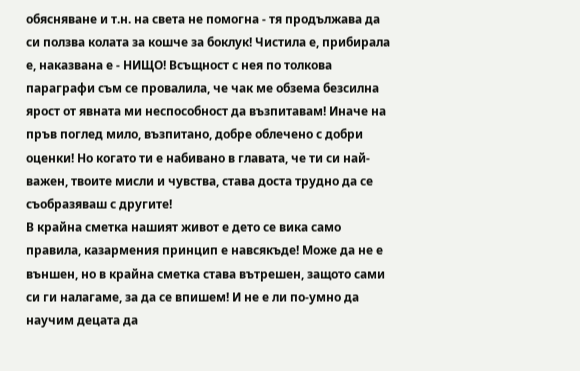обясняване и т.н. на света не помогна - тя продължава да си ползва колата за кошче за боклук! Чистила е, прибирала е, наказвана е - НИЩО! Всъщност с нея по толкова параграфи съм се провалила, че чак ме обзема безсилна ярост от явната ми неспособност да възпитавам! Иначе на пръв поглед мило, възпитано, добре облечено с добри оценки! Но когато ти е набивано в главата, че ти си най-важен, твоите мисли и чувства, става доста трудно да се съобразяваш с другите!
В крайна сметка нашият живот е дето се вика само правила, казармения принцип е навсякъде! Може да не е външен, но в крайна сметка става вътрешен, защото сами си ги налагаме, за да се впишем! И не е ли по-умно да научим децата да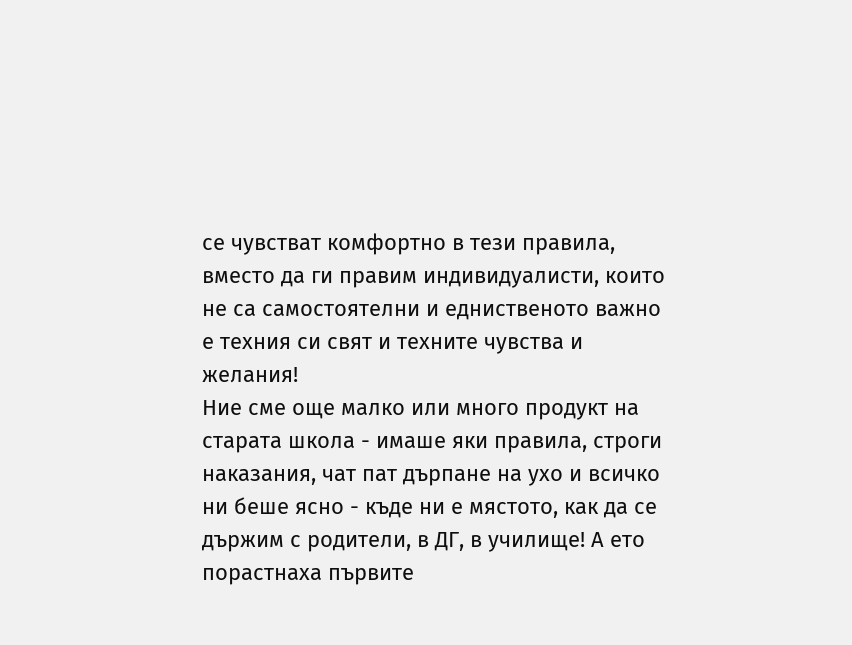се чувстват комфортно в тези правила, вместо да ги правим индивидуалисти, които не са самостоятелни и едниственото важно е техния си свят и техните чувства и желания!
Ние сме още малко или много продукт на старата школа - имаше яки правила, строги наказания, чат пат дърпане на ухо и всичко ни беше ясно - къде ни е мястото, как да се държим с родители, в ДГ, в училище! А ето порастнаха първите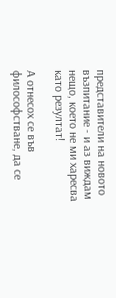представители на новото възпитание - и аз виждам нещо, което не ми харесва като резултат!

А отнесох се във философстване, да се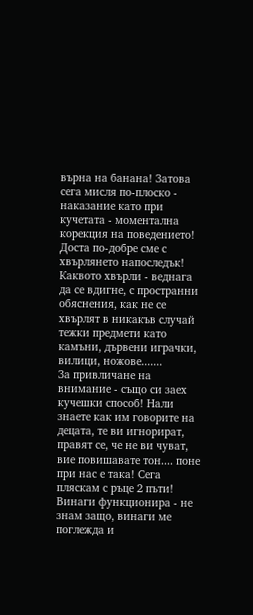върна на банана! Затова сега мисля по-плоско - наказание като при кучетата - моментална корекция на поведението! Доста по-добре сме с хвърлянето напоследък! Каквото хвърли - веднага да се вдигне, с пространни обяснения, как не се хвърлят в никакъв случай тежки предмети като камъни, дървени играчки, вилици, ножове.......
За привличане на внимание - също си заех кучешки способ! Нали знаете как им говорите на децата, те ви игнорират, правят се, че не ви чуват, вие повишавате тон.... поне при нас е така! Сега пляскам с ръце 2 пъти! Винаги функционира - не знам защо, винаги ме поглежда и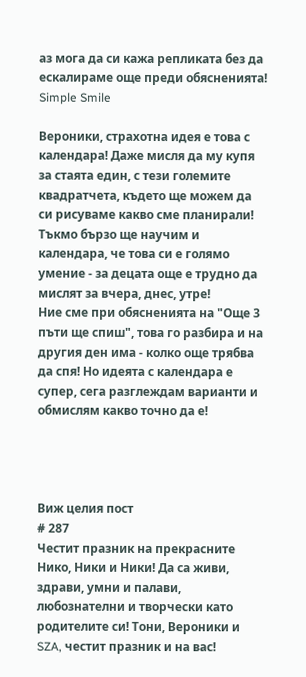аз мога да си кажа репликата без да ескалираме още преди обясненията! Simple Smile

Вероники, страхотна идея е това с календара! Даже мисля да му купя за стаята един, с тези големите квадратчета, където ще можем да си рисуваме какво сме планирали! Тъкмо бързо ще научим и календара, че това си е голямо умение - за децата още е трудно да мислят за вчера, днес, утре!
Ние сме при обясненията на "Още 3 пъти ще спиш", това го разбира и на другия ден има - колко още трябва да спя! Но идеята с календара е супер, сега разглеждам варианти и обмислям какво точно да е!




Виж целия пост
# 287
Честит празник на прекрасните Нико, Ники и Ники! Да са живи, здрави, умни и палави, любознателни и творчески като родителите си! Тони, Вероники и SZA, честит празник и на вас!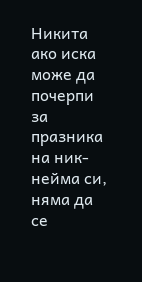Никита ако иска може да почерпи за празника на ник-нейма си, няма да се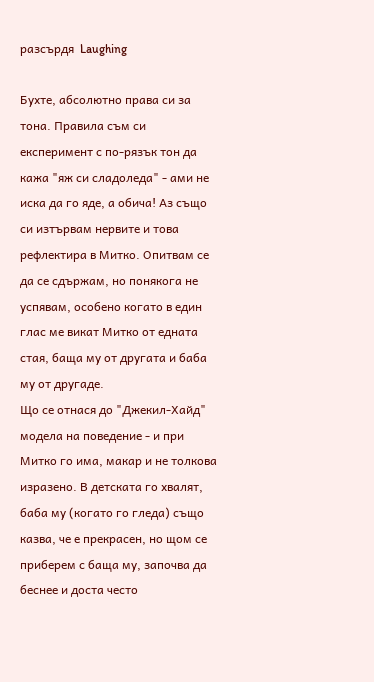разсърдя  Laughing

Бухте, абсолютно права си за тона. Правила съм си експеримент с по-рязък тон да кажа "яж си сладоледа" - ами не иска да го яде, а обича! Аз също си изтървам нервите и това рефлектира в Митко. Опитвам се да се сдържам, но понякога не успявам, особено когато в един глас ме викат Митко от едната стая, баща му от другата и баба му от другаде.
Що се отнася до "Джекил-Хайд" модела на поведение - и при Митко го има, макар и не толкова изразено. В детската го хвалят, баба му (когато го гледа) също казва, че е прекрасен, но щом се приберем с баща му, започва да беснее и доста често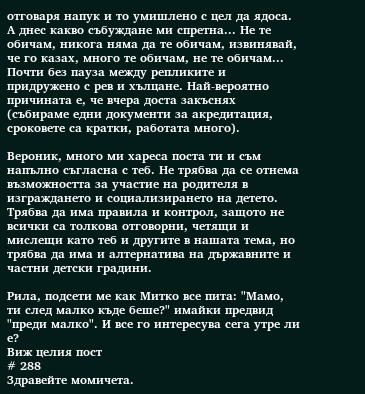отговаря напук и то умишлено с цел да ядоса. А днес какво събуждане ми спретна... Не те обичам, никога няма да те обичам, извинявай, че го казах, много те обичам, не те обичам... Почти без пауза между репликите и придружено с рев и хълцане. Най-вероятно причината е, че вчера доста закъснях (събираме едни документи за акредитация, сроковете са кратки, работата много).

Вероник, много ми хареса поста ти и съм напълно съгласна с теб. Не трябва да се отнема възможността за участие на родителя в изграждането и социализирането на детето. Трябва да има правила и контрол, защото не всички са толкова отговорни, четящи и мислещи като теб и другите в нашата тема, но трябва да има и алтернатива на държавните и частни детски градини.

Рила, подсети ме как Митко все пита: "Мамо, ти след малко къде беше?" имайки предвид "преди малко". И все го интересува сега утре ли е?
Виж целия пост
# 288
Здравейте момичета.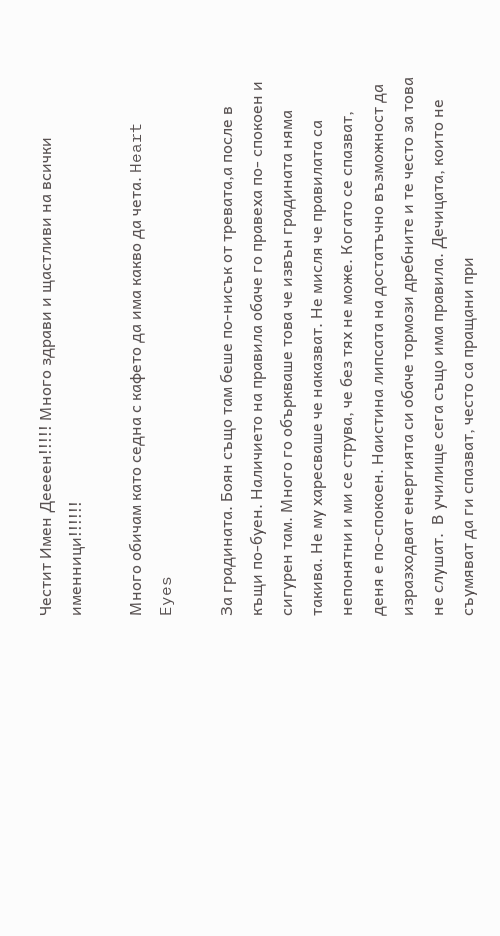Честит Имен Деееен!!!!! Много здрави и щастливи на всички именници!!!!!!

Много обичам като седна с кафето да има какво да чета. Heart Eyes

За градината. Боян също там беше по-нисък от тревата,а после в къщи по-буен. Наличието на правила обаче го правеха по- спокоен и сигурен там. Много го объркваше това че извън градината няма такива. Не му харесваше че наказват. Не мисля че правилата са непонятни и ми се струва, че без тях не може. Когато се спазват, деня е по-спокоен. Наистина липсата на достатъчно възможност да изразходват енергията си обаче тормози дребните и те често за това не слушат.  В училище сега също има правила. Дечицата, които не съумяват да ги спазват, често са пращани при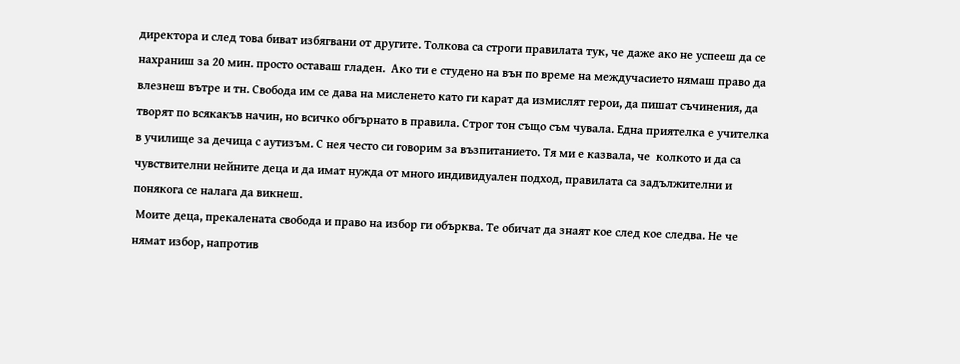директора и след това биват избягвани от другите. Толкова са строги правилата тук, че даже ако не успееш да се нахраниш за 20 мин. просто оставаш гладен.  Ако ти е студено на вън по време на междучасието нямаш право да влезнеш вътре и тн. Свобода им се дава на мисленето като ги карат да измислят герои, да пишат съчинения, да творят по всякакъв начин, но всичко обгърнато в правила. Строг тон също съм чувала. Една приятелка е учителка в училище за дечица с аутизъм. С нея често си говорим за възпитанието. Тя ми е казвала, че  колкото и да са чувствителни нейните деца и да имат нужда от много индивидуален подход, правилата са задължителни и понякога се налага да викнеш.
 Моите деца, прекалената свобода и право на избор ги обърква. Те обичат да знаят кое след кое следва. Не че нямат избор, напротив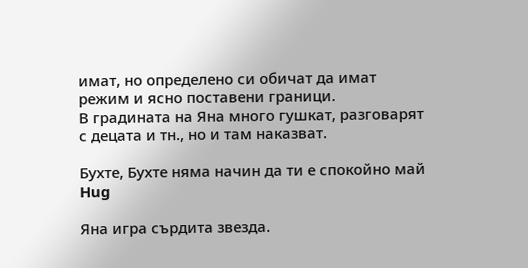имат, но определено си обичат да имат режим и ясно поставени граници.
В градината на Яна много гушкат, разговарят с децата и тн., но и там наказват.

Бухте, Бухте няма начин да ти е спокойно май Hug

Яна игра сърдита звезда.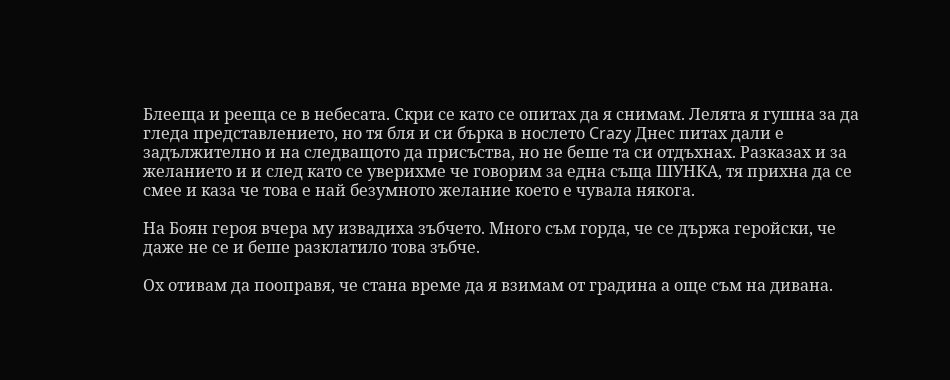Блееща и рееща се в небесата. Скри се като се опитах да я снимам. Лелята я гушна за да гледа представлението, но тя бля и си бърка в нослето Crazy Днес питах дали е задължително и на следващото да присъства, но не беше та си отдъхнах. Разказах и за желанието и и след като се уверихме че говорим за една съща ШУНКА, тя прихна да се смее и каза че това е най безумното желание което е чувала някога.

На Боян героя вчера му извадиха зъбчето. Много съм горда, че се държа геройски, че даже не се и беше разклатило това зъбче.

Ох отивам да пооправя, че стана време да я взимам от градина а още съм на дивана.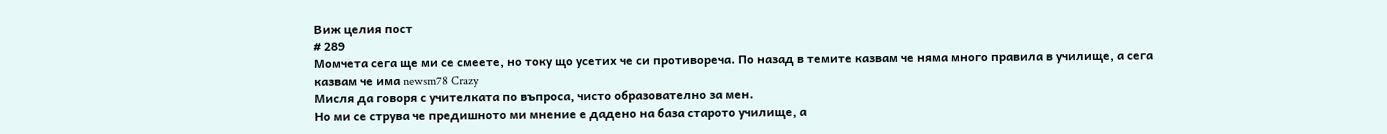Виж целия пост
# 289
Момчета сега ще ми се смеете, но току що усетих че си противореча. По назад в темите казвам че няма много правила в училище, а сега казвам че има newsm78 Crazy
Мисля да говоря с учителката по въпроса, чисто образователно за мен.
Но ми се струва че предишното ми мнение е дадено на база старото училище, а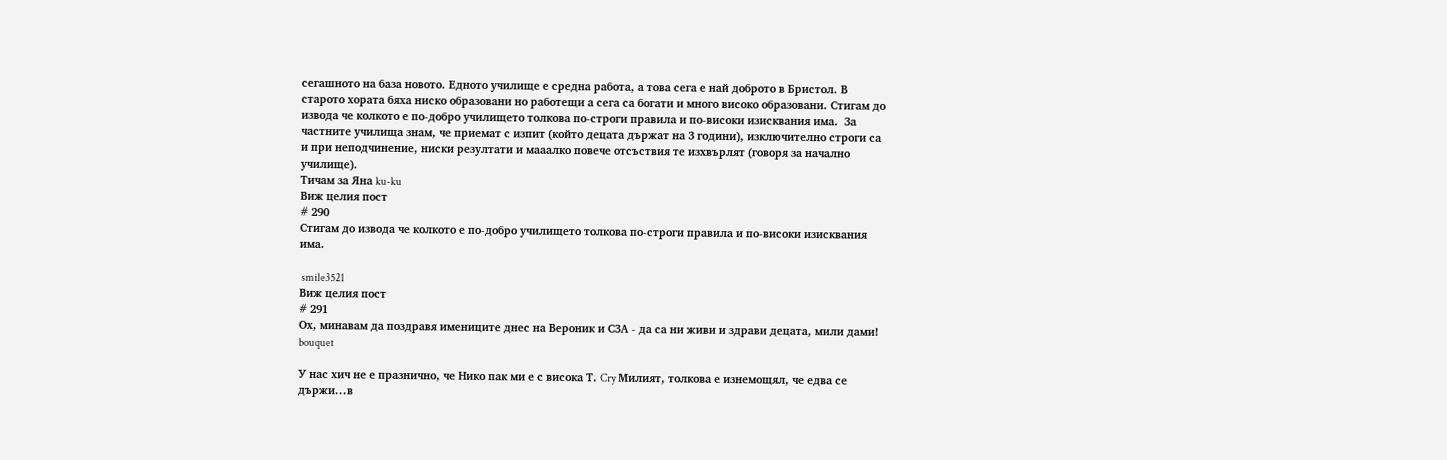сегашното на база новото. Едното училище е средна работа, а това сега е най доброто в Бристол. В старото хората бяха ниско образовани но работещи а сега са богати и много високо образовани. Стигам до извода че колкото е по-добро училището толкова по-строги правила и по-високи изисквания има.  За частните училища знам, че приемат с изпит (който децата държат на 3 години), изключително строги са и при неподчинение, ниски резултати и мааалко повече отсъствия те изхвърлят (говоря за начално училище).
Тичам за Яна ku-ku
Виж целия пост
# 290
Стигам до извода че колкото е по-добро училището толкова по-строги правила и по-високи изисквания има.

 smile3521
Виж целия пост
# 291
Ох, минавам да поздравя имениците днес на Вероник и СЗА - да са ни живи и здрави децата, мили дами!  bouquet

У нас хич не е празнично, че Нико пак ми е с висока Т. Cry Милият, толкова е изнемощял, че едва се държи...в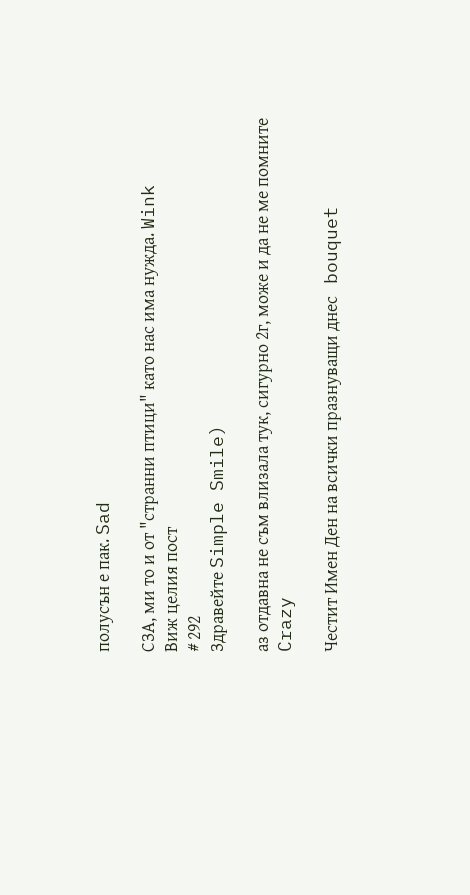полусън е пак. Sad

СЗА, ми то и от "странни птици" като нас има нужда. Wink
Виж целия пост
# 292
Здравейте Simple Smile)

аз отдавна не съм влизала тук, сигурно 2г, може и да не ме помните  Crazy

Честит Имен Ден на всички празнуващи днес   bouquet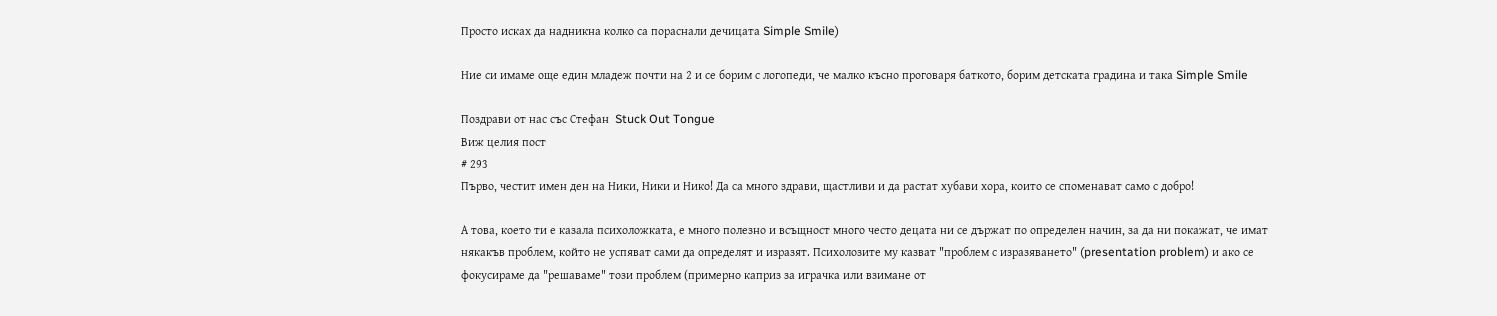Просто исках да надникна колко са пораснали дечицата Simple Smile)

Ние си имаме още един младеж почти на 2 и се борим с логопеди, че малко късно проговаря баткото, борим детската градина и така Simple Smile

Поздрави от нас със Стефан  Stuck Out Tongue
Виж целия пост
# 293
Първо, честит имен ден на Ники, Ники и Нико! Да са много здрави, щастливи и да растат хубави хора, които се споменават само с добро!

А това, което ти е казала психоложката, е много полезно и всъщност много често децата ни се държат по определен начин, за да ни покажат, че имат някакъв проблем, който не успяват сами да определят и изразят. Психолозите му казват "проблем с изразяването" (presentation problem) и ако се фокусираме да "решаваме" този проблем (примерно каприз за играчка или взимане от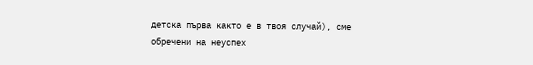детска първа както е в твоя случай), сме обречени на неуспех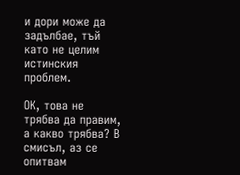и дори може да задълбае, тъй като не целим истинския проблем.

ОК, това не трябва да правим, а какво трябва? В смисъл, аз се опитвам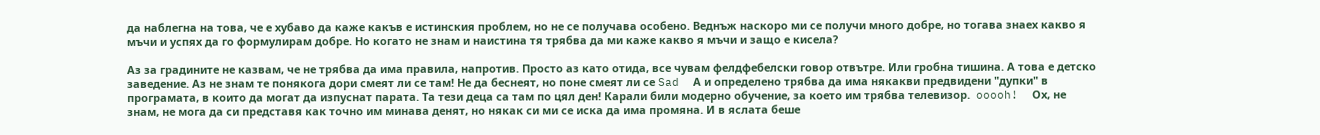да наблегна на това, че е хубаво да каже какъв е истинския проблем, но не се получава особено. Веднъж наскоро ми се получи много добре, но тогава знаех какво я мъчи и успях да го формулирам добре. Но когато не знам и наистина тя трябва да ми каже какво я мъчи и защо е кисела?

Аз за градините не казвам, че не трябва да има правила, напротив. Просто аз като отида, все чувам фелдфебелски говор отвътре. Или гробна тишина. А това е детско заведение. Аз не знам те понякога дори смеят ли се там! Не да беснеят, но поне смеят ли се Sad  А и определено трябва да има някакви предвидени "дупки" в програмата, в които да могат да изпуснат парата. Та тези деца са там по цял ден! Карали били модерно обучение, за което им трябва телевизор.  ooooh!  Ох, не знам, не мога да си представя как точно им минава денят, но някак си ми се иска да има промяна. И в яслата беше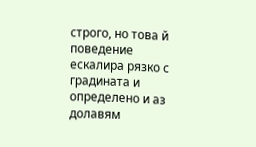строго, но това й поведение ескалира рязко с градината и определено и аз долавям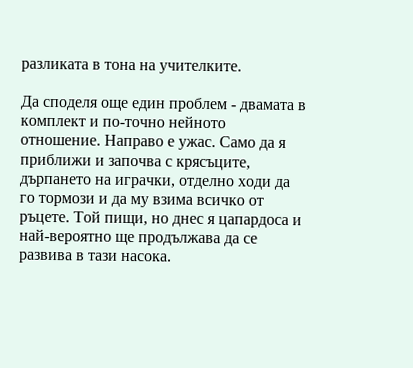разликата в тона на учителките.

Да споделя още един проблем - двамата в комплект и по-точно нейното отношение. Направо е ужас. Само да я приближи и започва с крясъците, дърпането на играчки, отделно ходи да го тормози и да му взима всичко от ръцете. Той пищи, но днес я цапардоса и най-вероятно ще продължава да се развива в тази насока.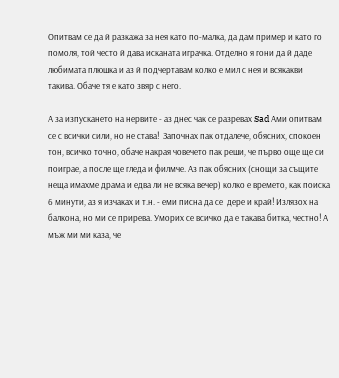Опитвам се да й разкажа за нея като по-малка, да дам пример и като го помоля, той често й дава исканата играчка. Отделно я гони да й даде любимата плюшка и аз й подчертавам колко е мил с нея и всякакви такива. Обаче тя е като звяр с него.

А за изпускането на нервите - аз днес чак се разревах Sad Ами опитвам се с всички сили, но не става!  Започнах пак отдалече, обясних, спокоен тон, всичко точно, обаче накрая човечето пак реши, че първо още ще си поиграе, а после ще гледа и филмче. Аз пак обясних (снощи за същите неща имахме драма и едва ли не всяка вечер) колко е времето, как поиска 6 минути, аз я изчаках и т.н. - еми писна да се  дере и край! Излязох на балкона, но ми се прирева. Уморих се всичко да е такава битка, честно! А мъж ми ми каза, че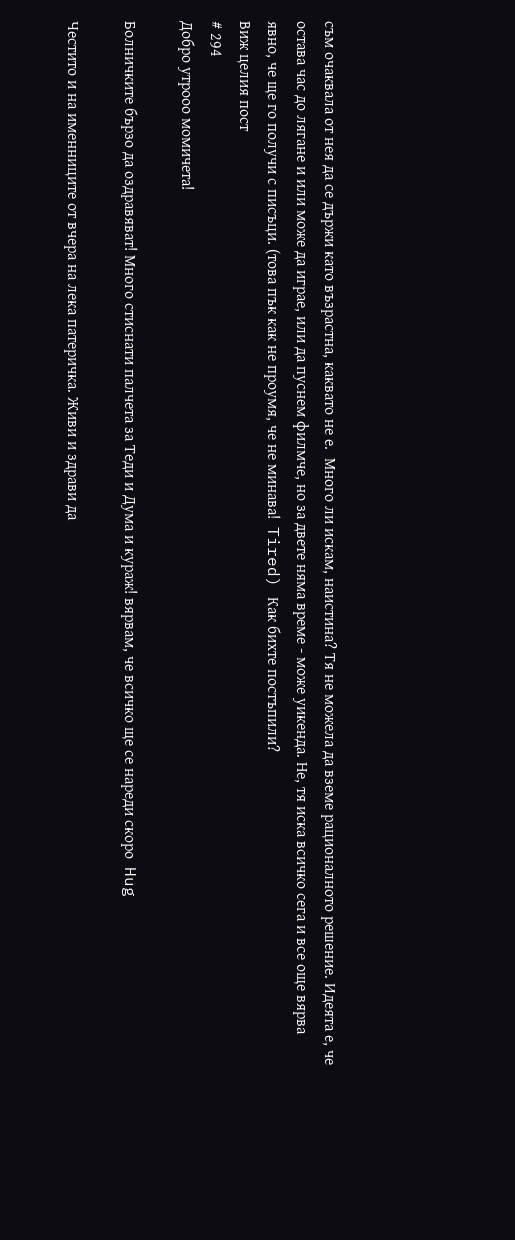съм очаквала от нея да се държи като възрастна, каквато не е.  Много ли искам, наистина? Тя не можела да вземе рационалното решение. Идеята е, че остава час до лягане и или може да играе, или да пуснем филмче, но за двете няма време - може уикенда. Не, тя иска всичко сега и все още вярва явно, че ще го получи с писъци. (това пък как не проумя, че не минава!  Tired) Как бихте постъпили?
Виж целия пост
# 294
Добро утрооо момичета!

Болничките бързо да оздравяват! Много стиснати палчета за Теди и Дума и кураж! вярвам, че всичко ще се нареди скоро  Hug

Честито и на именниците от вчера на лека патеричка. Живи и здрави да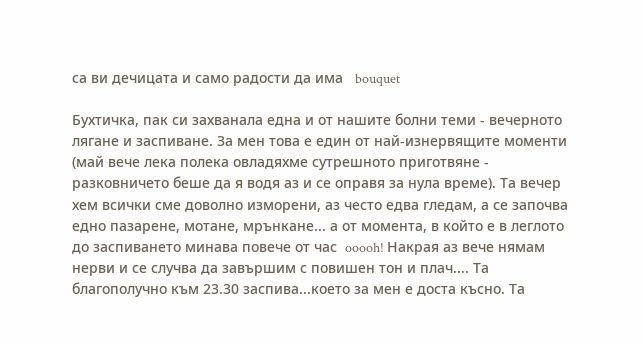са ви дечицата и само радости да има   bouquet

Бухтичка, пак си захванала една и от нашите болни теми - вечерното лягане и заспиване. За мен това е един от най-изнервящите моменти (май вече лека полека овладяхме сутрешното приготвяне - разковничето беше да я водя аз и се оправя за нула време). Та вечер хем всички сме доволно изморени, аз често едва гледам, а се започва едно пазарене, мотане, мрънкане... а от момента, в който е в леглото до заспиването минава повече от час  ooooh! Накрая аз вече нямам нерви и се случва да завършим с повишен тон и плач.... Та благополучно към 23.30 заспива...което за мен е доста късно. Та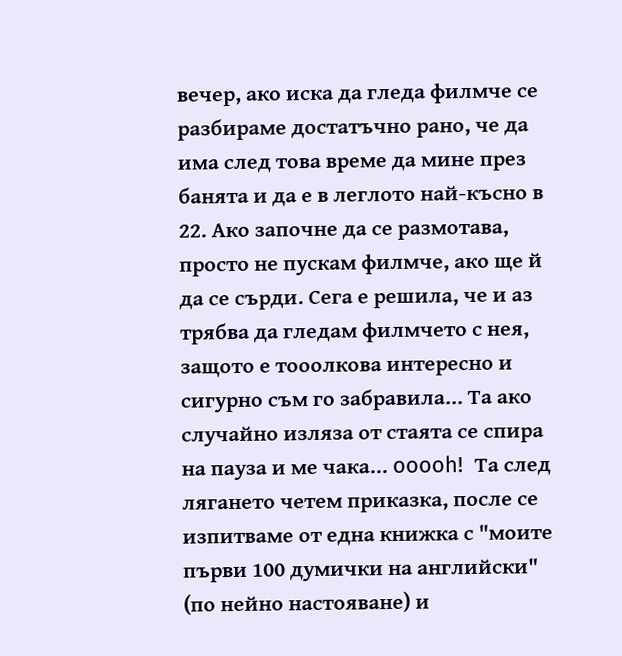вечер, ако иска да гледа филмче се разбираме достатъчно рано, че да има след това време да мине през банята и да е в леглото най-късно в 22. Ако започне да се размотава, просто не пускам филмче, ако ще й да се сърди. Сега е решила, че и аз трябва да гледам филмчето с нея, защото е тооолкова интересно и сигурно съм го забравила... Та ако случайно изляза от стаята се спира на пауза и ме чака... ooooh!  Та след лягането четем приказка, после се изпитваме от една книжка с "моите първи 100 думички на английски" (по нейно настояване) и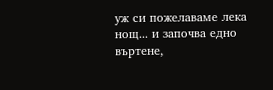уж си пожелаваме лека нощ... и започва едно въртене,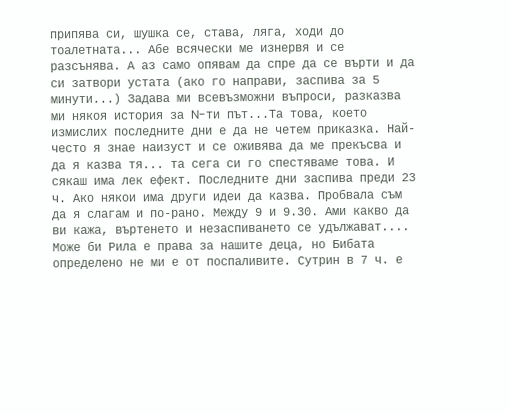припява си, шушка се, става, ляга, ходи до тоалетната... Абе всячески ме изнервя и се разсънява. А аз само опявам да спре да се върти и да си затвори устата (ако го направи, заспива за 5 минути...) Задава ми всевъзможни въпроси, разказва ми някоя история за N-ти път...Та това, което измислих последните дни е да не четем приказка. Най-често я знае наизуст и се оживява да ме прекъсва и да я казва тя... та сега си го спестяваме това. И сякаш има лек ефект. Последните дни заспива преди 23 ч. Ако някои има други идеи да казва. Пробвала съм да я слагам и по-рано. Между 9 и 9.30. Ами какво да ви кажа, въртенето и незаспиването се удължават.... Може би Рила е права за нашите деца, но Бибата определено не ми е от поспаливите. Сутрин в 7 ч. е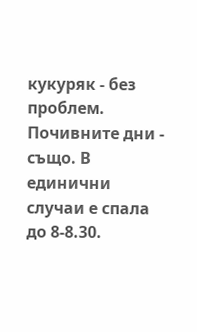кукуряк - без проблем. Почивните дни - също. В единични случаи е спала до 8-8.30.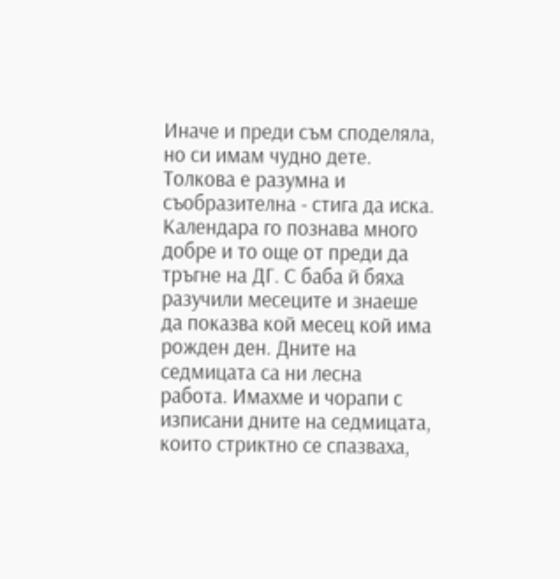Иначе и преди съм споделяла, но си имам чудно дете. Толкова е разумна и съобразителна - стига да иска. Календара го познава много добре и то още от преди да тръгне на ДГ. С баба й бяха разучили месеците и знаеше да показва кой месец кой има рожден ден. Дните на седмицата са ни лесна работа. Имахме и чорапи с изписани дните на седмицата, които стриктно се спазваха,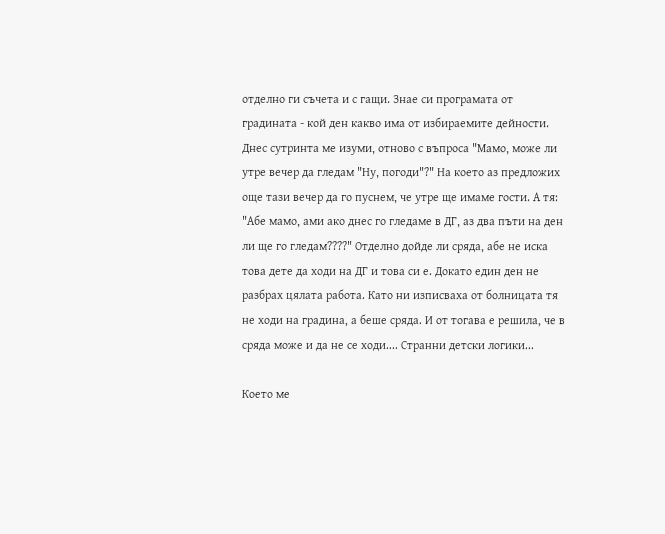отделно ги съчета и с гащи. Знае си програмата от градината - кой ден какво има от избираемите дейности. Днес сутринта ме изуми, отново с въпроса "Мамо, може ли утре вечер да гледам "Ну, погоди"?" На което аз предложих още тази вечер да го пуснем, че утре ще имаме гости. А тя: "Абе мамо, ами ако днес го гледаме в ДГ, аз два пъти на ден ли ще го гледам????" Отделно дойде ли сряда, абе не иска това дете да ходи на ДГ и това си е. Докато един ден не разбрах цялата работа. Като ни изписваха от болницата тя не ходи на градина, а беше сряда. И от тогава е решила, че в сряда може и да не се ходи.... Странни детски логики...

Което ме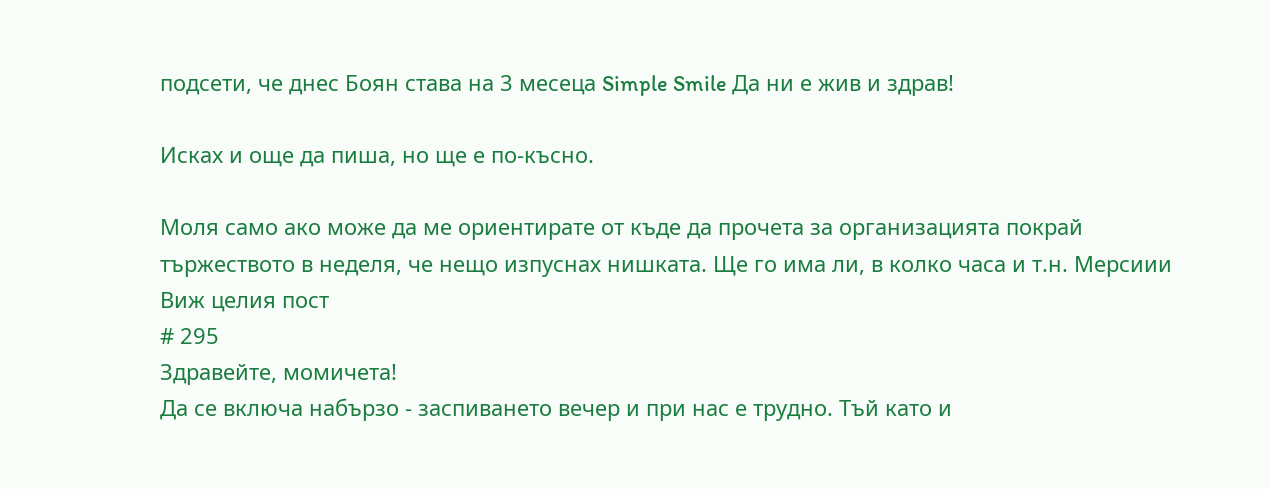подсети, че днес Боян става на 3 месеца Simple Smile Да ни е жив и здрав!

Исках и още да пиша, но ще е по-късно.

Моля само ако може да ме ориентирате от къде да прочета за организацията покрай тържеството в неделя, че нещо изпуснах нишката. Ще го има ли, в колко часа и т.н. Мерсиии
Виж целия пост
# 295
Здравейте, момичета!
Да се включа набързо - заспиването вечер и при нас е трудно. Тъй като и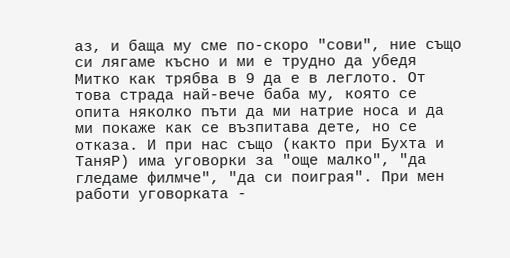аз, и баща му сме по-скоро "сови", ние също си лягаме късно и ми е трудно да убедя Митко как трябва в 9 да е в леглото. От това страда най-вече баба му, която се опита няколко пъти да ми натрие носа и да ми покаже как се възпитава дете, но се отказа. И при нас също (както при Бухта и ТаняР) има уговорки за "още малко", "да гледаме филмче", "да си поиграя". При мен работи уговорката -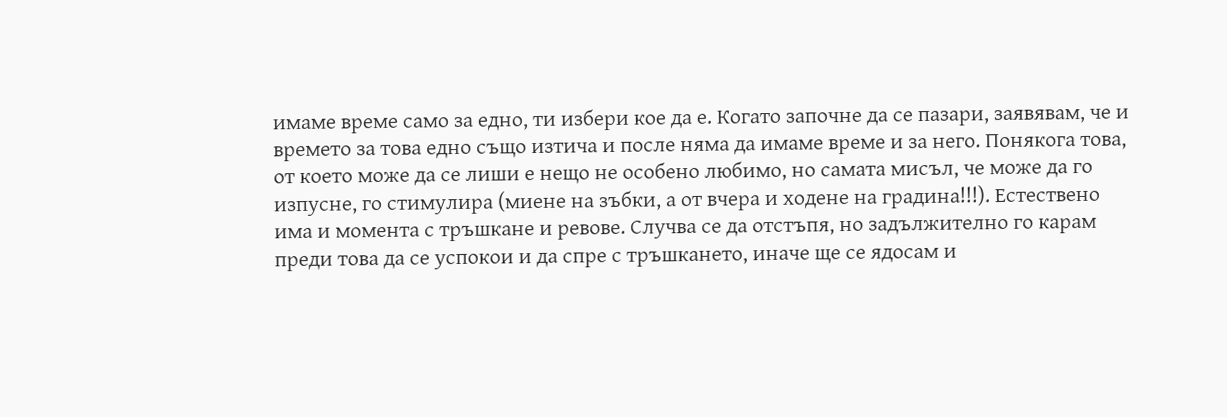имаме време само за едно, ти избери кое да е. Когато започне да се пазари, заявявам, че и времето за това едно също изтича и после няма да имаме време и за него. Понякога това, от което може да се лиши е нещо не особено любимо, но самата мисъл, че може да го изпусне, го стимулира (миене на зъбки, а от вчера и ходене на градина!!!). Естествено има и момента с тръшкане и ревове. Случва се да отстъпя, но задължително го карам преди това да се успокои и да спре с тръшкането, иначе ще се ядосам и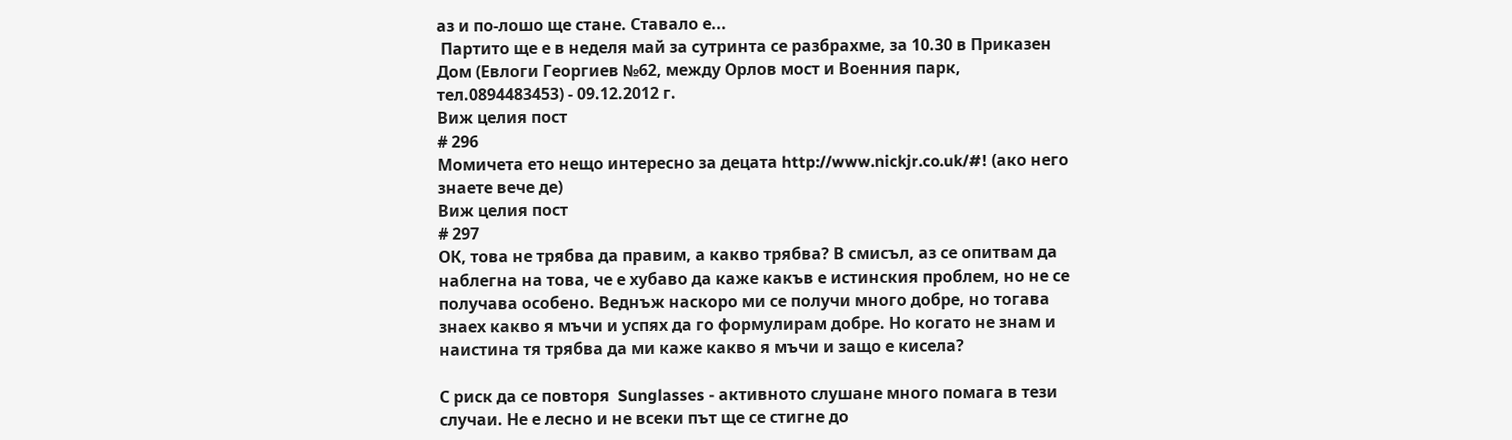аз и по-лошо ще стане. Ставало е...
 Партито ще е в неделя май за сутринта се разбрахме, за 10.30 в Приказен Дом (Евлоги Георгиев №62, между Орлов мост и Военния парк,  тел.0894483453) - 09.12.2012 г.
Виж целия пост
# 296
Момичета ето нещо интересно за децата http://www.nickjr.co.uk/#! (ако него знаете вече де)
Виж целия пост
# 297
ОК, това не трябва да правим, а какво трябва? В смисъл, аз се опитвам да наблегна на това, че е хубаво да каже какъв е истинския проблем, но не се получава особено. Веднъж наскоро ми се получи много добре, но тогава знаех какво я мъчи и успях да го формулирам добре. Но когато не знам и наистина тя трябва да ми каже какво я мъчи и защо е кисела?

С риск да се повторя  Sunglasses - активното слушане много помага в тези случаи. Не е лесно и не всеки път ще се стигне до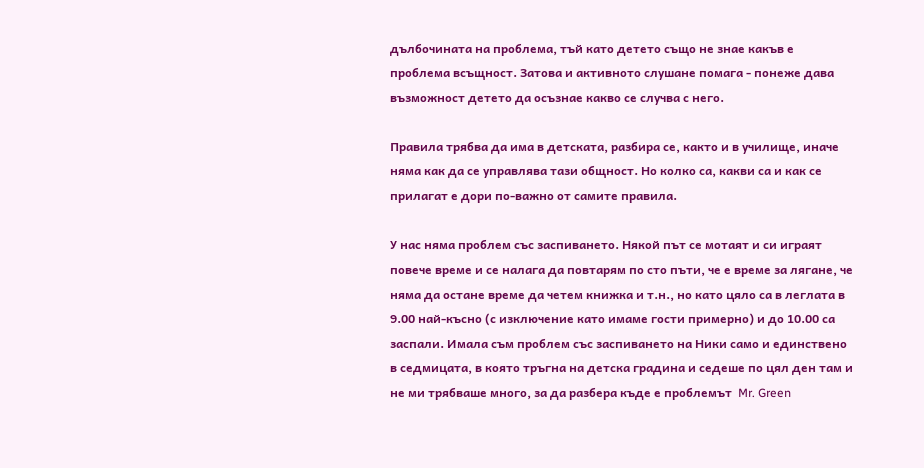дълбочината на проблема, тъй като детето също не знае какъв е проблема всъщност. Затова и активното слушане помага - понеже дава възможност детето да осъзнае какво се случва с него.

Правила трябва да има в детската, разбира се, както и в училище, иначе няма как да се управлява тази общност. Но колко са, какви са и как се прилагат е дори по-важно от самите правила.

У нас няма проблем със заспиването. Някой път се мотаят и си играят повече време и се налага да повтарям по сто пъти, че е време за лягане, че няма да остане време да четем книжка и т.н., но като цяло са в леглата в 9.00 най-късно (с изключение като имаме гости примерно) и до 10.00 са заспали. Имала съм проблем със заспиването на Ники само и единствено в седмицата, в която тръгна на детска градина и седеше по цял ден там и не ми трябваше много, за да разбера къде е проблемът  Mr. Green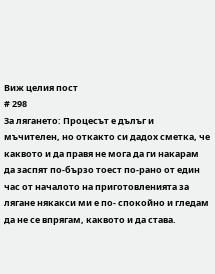Виж целия пост
# 298
За лягането: Процесът е дълъг и мъчителен, но откакто си дадох сметка, че каквото и да правя не мога да ги накарам да заспят по-бързо тоест по-рано от един час от началото на приготовленията за лягане някакси ми е по- спокойно и гледам да не се впрягам, каквото и да става.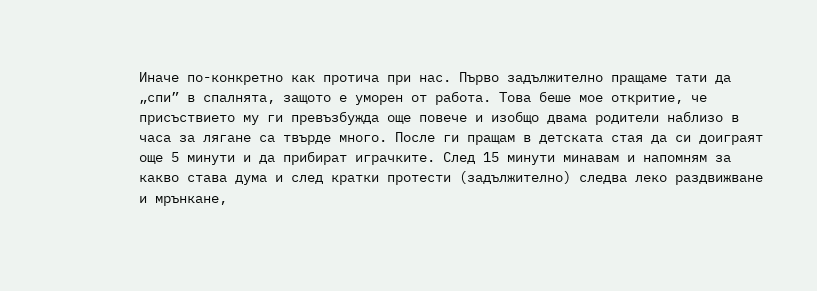Иначе по-конкретно как протича при нас. Първо задължително пращаме тати да „спи” в спалнята, защото е уморен от работа. Това беше мое откритие, че присъствието му ги превъзбужда още повече и изобщо двама родители наблизо в часа за лягане са твърде много. После ги пращам в детската стая да си доиграят още 5 минути и да прибират играчките. След 15 минути минавам и напомням за какво става дума и след кратки протести (задължително) следва леко раздвижване и мрънкане,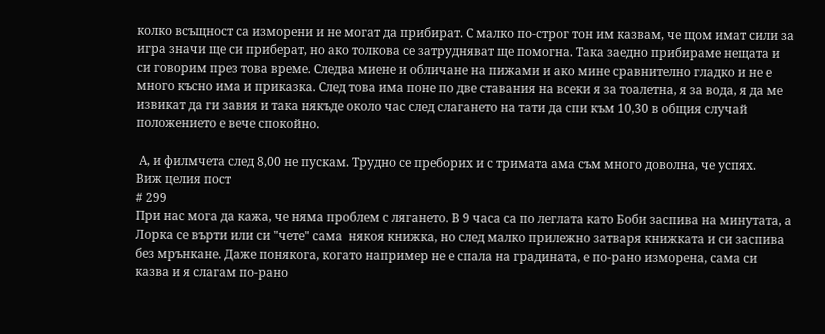колко всъщност са изморени и не могат да прибират. С малко по-строг тон им казвам, че щом имат сили за игра значи ще си приберат, но ако толкова се затрудняват ще помогна. Така заедно прибираме нещата и си говорим през това време. Следва миене и обличане на пижами и ако мине сравнително гладко и не е много късно има и приказка. След това има поне по две ставания на всеки я за тоалетна, я за вода, я да ме извикат да ги завия и така някъде около час след слагането на тати да спи към 10,30 в общия случай положението е вече спокойно.

 А, и филмчета след 8,00 не пускам. Трудно се преборих и с тримата ама съм много доволна, че успях.
Виж целия пост
# 299
При нас мога да кажа, че няма проблем с лягането. В 9 часа са по леглата като Боби заспива на минутата, а Лорка се върти или си "чете" сама  някоя книжка, но след малко прилежно затваря книжката и си заспива без мрънкане. Даже понякога, когато например не е спала на градината, е по-рано изморена, сама си казва и я слагам по-рано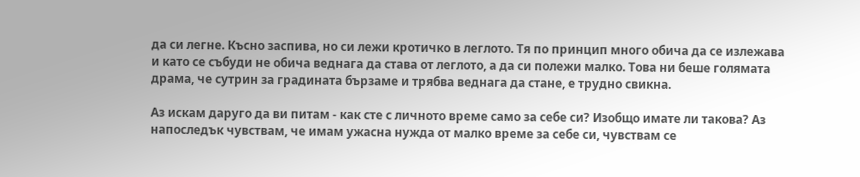да си легне. Късно заспива, но си лежи кротичко в леглото. Тя по принцип много обича да се излежава и като се събуди не обича веднага да става от леглото, а да си полежи малко. Това ни беше голямата драма, че сутрин за градината бързаме и трябва веднага да стане, е трудно свикна.

Аз искам даруго да ви питам - как сте с личното време само за себе си? Изобщо имате ли такова? Аз напоследък чувствам, че имам ужасна нужда от малко време за себе си, чувствам се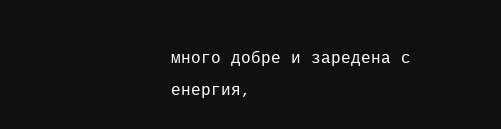много добре и заредена с  енергия,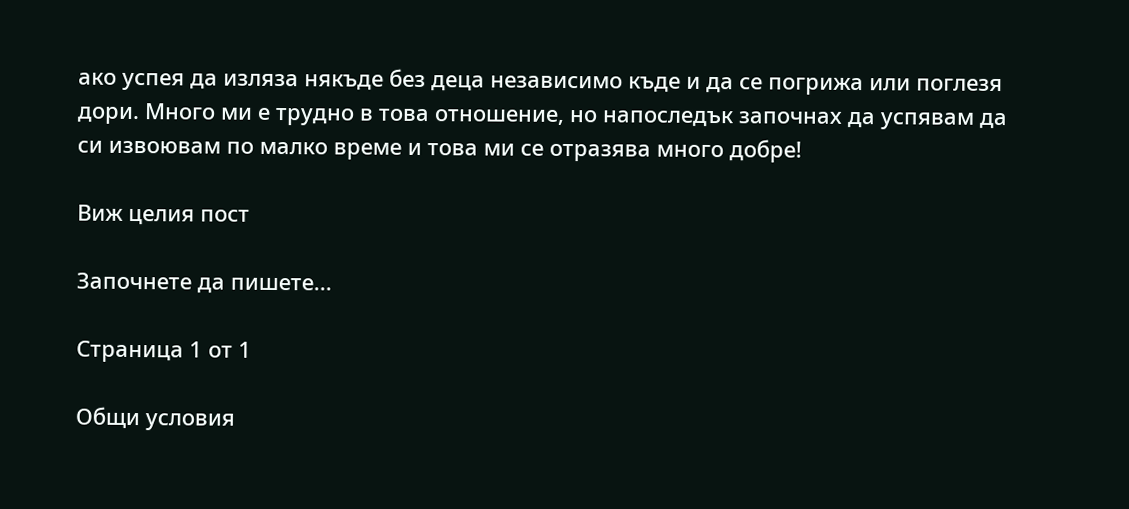ако успея да изляза някъде без деца независимо къде и да се погрижа или поглезя дори. Много ми е трудно в това отношение, но напоследък започнах да успявам да си извоювам по малко време и това ми се отразява много добре!

Виж целия пост

Започнете да пишете...

Страница 1 от 1

Общи условия